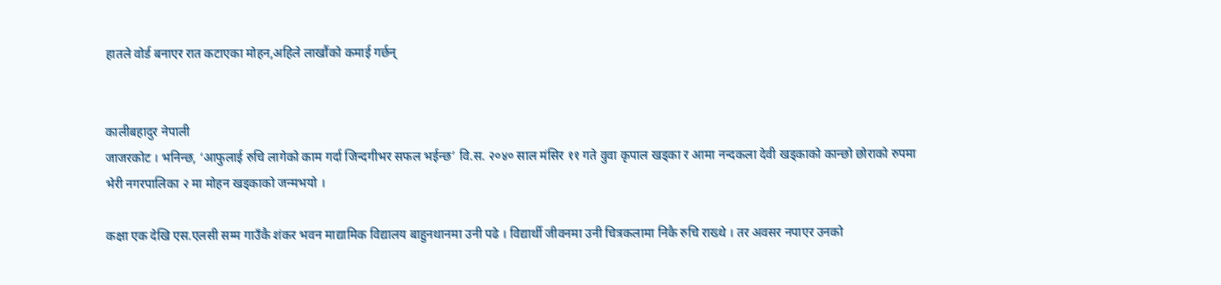हातले वोर्ड बनाएर रात कटाएका मोहन,अहिले लाखौंको कमाई गर्छन्


कालीबहादुर नेपाली
जाजरकोट । भनिन्छ, ‘आफुलाई रुचि लागेको काम गर्दा जिन्दगीभर सफल भईन्छ’ वि.स. २०४० साल मंसिर ११ गते वुवा कृपाल खड्का र आमा नन्दकला देवी खड्काको कान्छो छोराको रुपमा भेरी नगरपालिका २ मा मोहन खड्काको जन्मभयो ।

कक्षा एक देखि एस.एलसी सम्म गाउँकै शंकर भवन माद्यामिक विद्यालय बाहुनथानमा उनी पढे । विद्यार्थी जीवनमा उनी चित्रकलामा निकै रुचि राख्थे । तर अवसर नपाएर उनको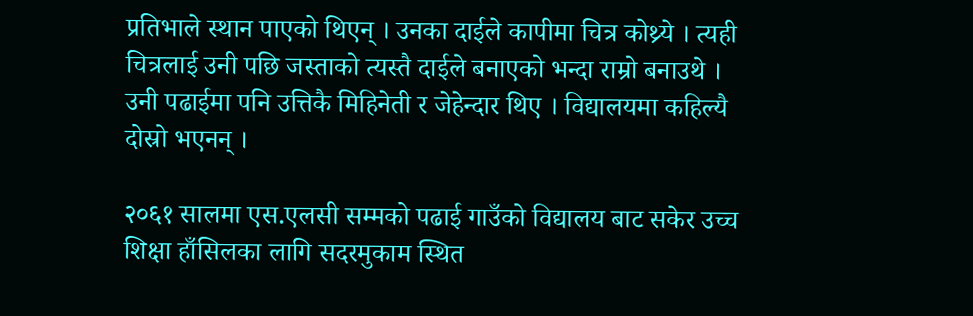प्रतिभाले स्थान पाएको थिएन् । उनका दाईले कापीमा चित्र कोथ्र्ये । त्यही चित्रलाई उनी पछि जस्ताको त्यस्तै दाईले बनाएको भन्दा राम्रो बनाउथे । उनी पढाईमा पनि उत्तिकै मिहिनेती र जेहेन्दार थिए । विद्यालयमा कहिल्यै दोस्रो भएनन् ।

२०६१ सालमा एस.एलसी सम्मको पढाई गाउँको विद्यालय बाट सकेर उच्च शिक्षा हाँसिलका लागि सदरमुकाम स्थित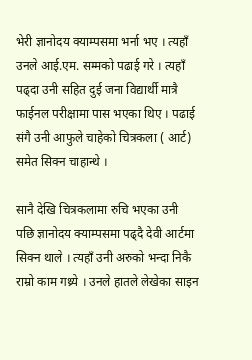भेरी ज्ञानोदय क्याम्पसमा भर्ना भए । त्यहाँ उनले आई.एम. सम्मको पढाई गरे । त्यहाँ पढ्दा उनी सहित दुई जना विद्यार्थी मात्रै फाईनल परीक्षामा पास भएका थिए । पढाई संगै उनी आफुले चाहेको चित्रकला ( आर्ट) समेत सिक्न चाहान्थे ।

सानै देखि चित्रकलामा रुचि भएका उनी पछि ज्ञानोदय क्याम्पसमा पढ्दै देवी आर्टमा सिक्न थाले । त्यहाँ उनी अरुको भन्दा निकै राम्रो काम गथ्र्ये । उनले हातले लेखेका साइन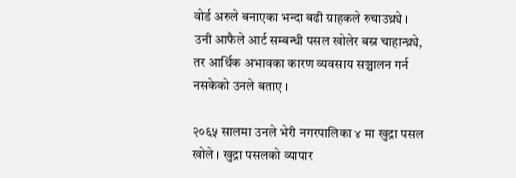वोर्ड अरुले बनाएका भन्दा बढी ग्राहकले रुचाउथ्र्ये । उनी आफैले आर्ट सम्बन्धी पसल खोलेर बस्न चाहान्थ्र्ये, तर आर्थिक अभावका कारण व्यवसाय सञ्चालन गर्न नसकेको उनले बताए ।

२०६५ सालमा उनले भेरी नगरपालिका ४ मा खुद्रा पसल खोले । खुद्रा पसलको व्यापार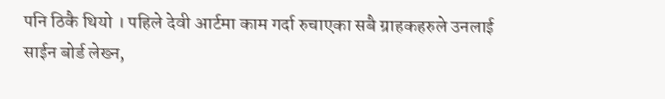पनि ठिकै थियो । पहिले देवी आर्टमा काम गर्दा रुचाएका सबै ग्राहकहरुले उनलाई साईन बोर्ड लेख्न,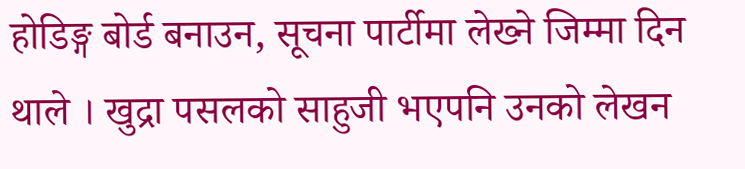होडिङ्ग बोर्ड बनाउन, सूचना पार्टीमा लेख्ने जिम्मा दिन थाले । खुद्रा पसलको साहुजी भएपनि उनको लेखन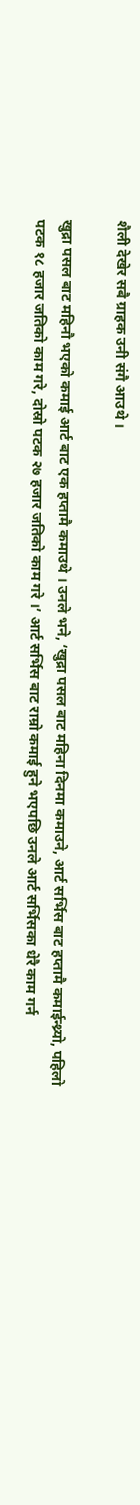शैली देखेर सबै ग्राहक उनी संगै आउथे ।

खुद्रा पसल बाट महिनौ भएको कमाई आर्ट बाट एक हप्तामै कमाउथे । उनले भने, ‘खुद्रा पसल बाट महिना दिनमा कमाउने, आर्ट सर्भिस बाट हप्तामै कमाईन्थ्र्यो, पहिलो पटक १८ हजार जतिको काम गरे, दोस्रो पटक २७ हजार जतिको काम गरे ।’ आर्ट सर्भिस बाट राम्रो कमाई हुने भएपछि उनले आर्ट सर्भिसका धेरै काम गर्न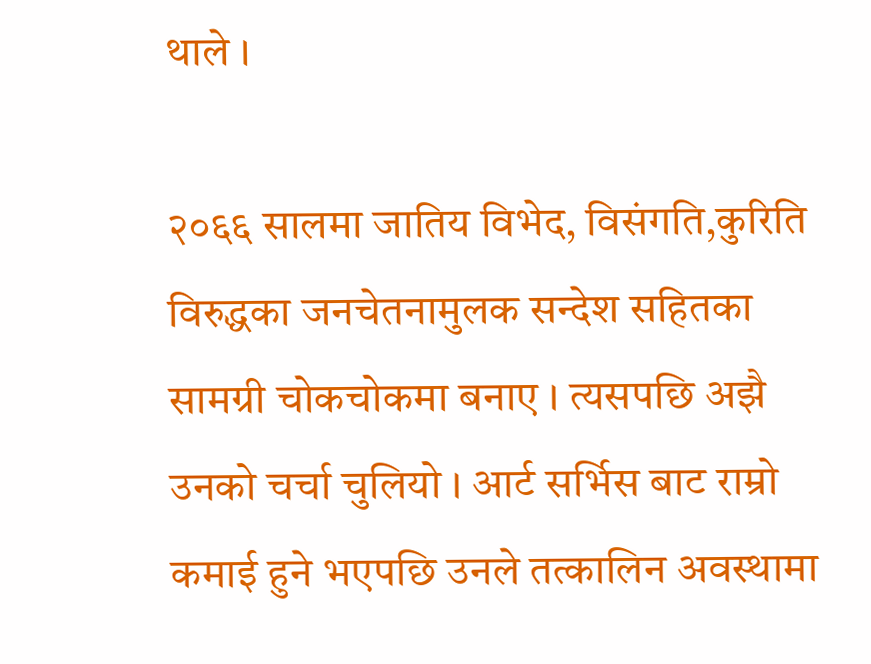थाले ।

२०६६ सालमा जातिय विभेद, विसंगति,कुरिति विरुद्धका जनचेतनामुलक सन्देश सहितका सामग्री चोकचोकमा बनाए । त्यसपछि अझै उनको चर्चा चुलियो । आर्ट सर्भिस बाट राम्रो कमाई हुने भएपछि उनले तत्कालिन अवस्थामा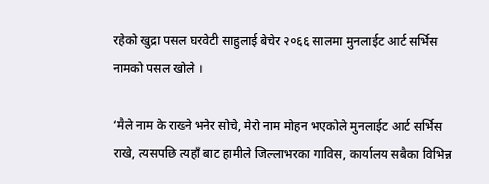रहेको खुद्रा पसल घरवेटी साहुलाई बेचेर २०६६ सालमा मुनलाईट आर्ट सर्भिस नामको पसल खोले ।

‘मैले नाम के राख्ने भनेर सोचे, मेरो नाम मोहन भएकोले मुनलाईट आर्ट सर्भिस राखे, त्यसपछि त्यहाँ बाट हामीले जिल्लाभरका गाविस, कार्यालय सबैका विभिन्न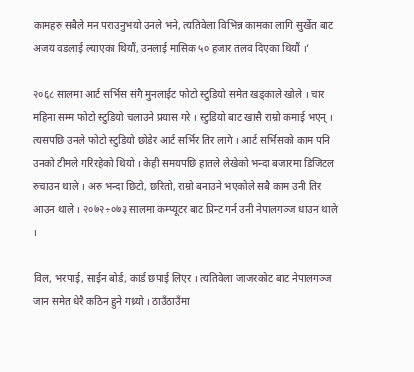कामहरु सबैले मन पराउनुभयो उनले भने, त्यतिवेला विभिन्न कामका लागि सुर्खेत बाट अजय वडलाई ल्याएका थियौं, उनलाई मासिक ५० हजार तलव दिएका थियौं ।’

२०६८ सालमा आर्ट सर्भिस संगै मुनलाईट फोटो स्टुडियो समेत खड्काले खोले । चार महिना सम्म फोटो स्टुडियो चलाउने प्रयास गरे । स्टुडियो बाट खासै राम्रो कमाई भएन् । त्यसपछि उनले फोटो स्टुडियो छोडेर आर्ट सर्भिर तिर लागे । आर्ट सर्भिसको काम पनि उनको टीमले गरिरहेको थियो । केही समयपछि हातले लेखेको भन्दा बजारमा डिजिटल रुचाउन थाले । अरु भन्दा छिटो, छरितो, राम्रो बनाउने भएकोले सबै काम उनी तिर आउन थाले । २०७२÷०७३ सालमा कम्प्यूटर बाट प्रिन्ट गर्न उनी नेपालगञ्ज धाउन थाले ।

विल, भरपाई, साईन बोर्ड, कार्ड छपाई लिएर । त्यतिवेला जाजरकोट बाट नेपालगञ्ज जान समेत धेरै कठिन हुने गथ्र्यो । ठाउँठाउँमा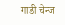गाडी चेन्ज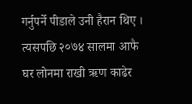गर्नुपर्ने पीडाले उनी हैरान थिए । त्यसपछि २०७४ सालमा आफै घर लोनमा राखी ऋण काढेर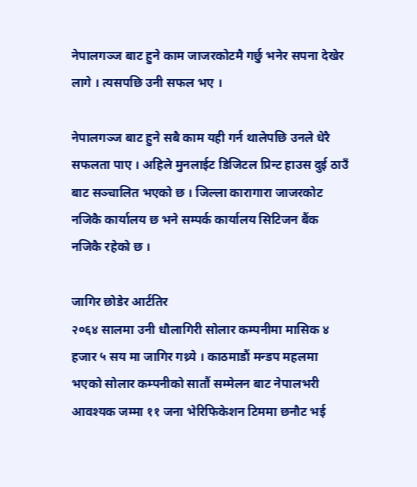नेपालगञ्ज बाट हुने काम जाजरकोटमै गर्छु भनेर सपना देखेर लागे । त्यसपछि उनी सफल भए ।

नेपालगञ्ज बाट हुने सबै काम यही गर्न थालेपछि उनले धेरै सफलता पाए । अहिले मुनलाईट डिजिटल प्रिन्ट हाउस दुई ठाउँ बाट सञ्चालित भएको छ । जिल्ला कारागारा जाजरकोट नजिकै कार्यालय छ भने सम्पर्क कार्यालय सिटिजन बैंक नजिकै रहेको छ ।

जागिर छोडेर आर्टतिर
२०६४ सालमा उनी धौलागिरी सोलार कम्पनीमा मासिक ४ हजार ५ सय मा जागिर गथ्र्ये । काठमाडौं मन्डप महलमा भएको सोलार कम्पनीको सातौं सम्मेलन बाट नेपालभरी आवश्यक जम्मा ११ जना भेरिफिकेशन टिममा छनौट भई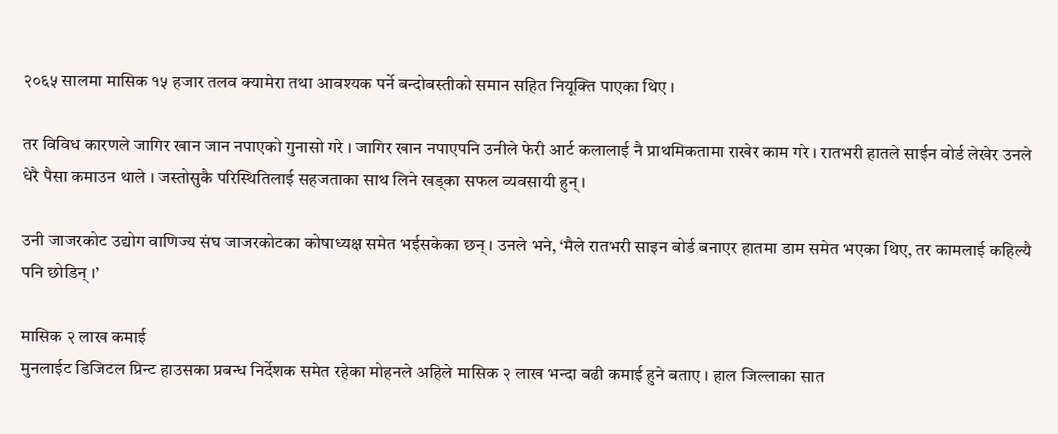२०६५ सालमा मासिक १५ हजार तलव क्यामेरा तथा आवश्यक पर्ने बन्दोबस्तीको समान सहित नियूक्ति पाएका थिए ।

तर विविध कारणले जागिर खान जान नपाएको गुनासो गरे । जागिर खान नपाएपनि उनीले फेरी आर्ट कलालाई नै प्राथमिकतामा राखेर काम गरे । रातभरी हातले साईन वोर्ड लेखेर उनले धेरै पैसा कमाउन थाले । जस्तोसुकै परिस्थितिलाई सहजताका साथ लिने खड्का सफल व्यवसायी हुन् ।

उनी जाजरकोट उद्योग वाणिज्य संघ जाजरकोटका कोषाध्यक्ष समेत भईसकेका छन् । उनले भने, ‘मैले रातभरी साइन बोर्ड बनाएर हातमा डाम समेत भएका थिए, तर कामलाई कहिल्यै पनि छोडिन् ।’

मासिक २ लाख कमाई
मुनलाईट डिजिटल प्रिन्ट हाउसका प्रबन्ध निर्देशक समेत रहेका मोहनले अहिले मासिक २ लाख भन्दा बढी कमाई हुने बताए । हाल जिल्लाका सात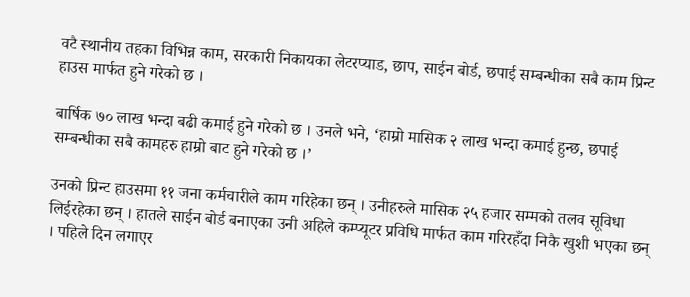वटै स्थानीय तहका विभिन्न काम, सरकारी निकायका लेटरप्याड, छाप, साईन बोर्ड, छपाई सम्बन्धीका सबै काम प्रिन्ट हाउस मार्फत हुने गरेको छ ।

बार्षिक ७० लाख भन्दा बढी कमाई हुने गरेको छ । उनले भने, ‘हाम्रो मासिक २ लाख भन्दा कमाई हुन्छ, छपाई सम्बन्धीका सबै कामहरु हाम्रो बाट हुने गरेको छ ।’

उनको प्रिन्ट हाउसमा ११ जना कर्मचारीले काम गरिहेका छन् । उनीहरुले मासिक २५ हजार सम्मको तलव सूविधा लिईरहेका छन् । हातले साईन बोर्ड बनाएका उनी अहिले कम्प्यूटर प्रविधि मार्फत काम गरिरहँदा निकै खुशी भएका छन् । पहिले दिन लगाएर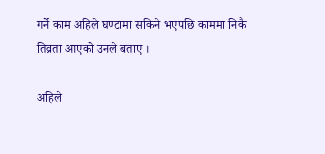गर्ने काम अहिले घण्टामा सकिने भएपछि काममा निकै तिव्रता आएको उनले बताए ।

अहिले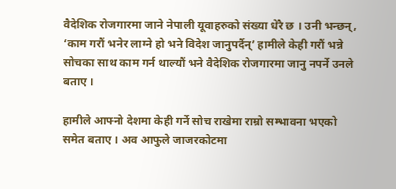वैदेशिक रोजगारमा जाने नेपाली यूवाहरुको संख्या धेरै छ । उनी भन्छन्, ‘काम गरौं भनेर लाग्ने हो भने विदेश जानुपर्दैन्’ हामीले केही गरौं भन्ने सोचका साथ काम गर्न थाल्यौं भने वैदेशिक रोजगारमा जानु नपर्ने उनले बताए ।

हामीले आफ्नो देशमा केही गर्ने सोच राखेमा राम्रो सम्भावना भएको समेत बताए । अव आफुले जाजरकोटमा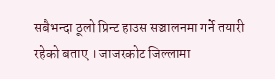सबैभन्दा ठूलो प्रिन्ट हाउस सञ्चालनमा गर्ने तयारी रहेको बताए । जाजरकोट जिल्लामा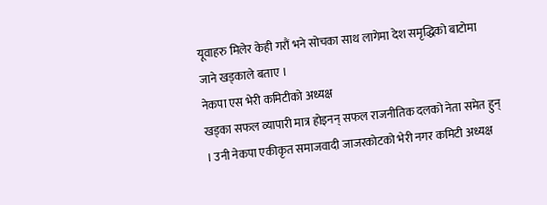यूवाहरु मिलेर केही गरौं भने सोचका साथ लागेमा देश समृद्धिको बाटोमा जाने खड्काले बताए ।
नेकपा एस भेरी कमिटीको अध्यक्ष
खड्का सफल व्यापारी मात्र होइनन् सफल राजनीतिक दलको नेता समेत हुन् । उनी नेकपा एकीकृत समाजवादी जाजरकोटको भेरी नगर कमिटी अध्यक्ष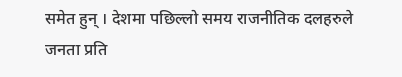समेत हुन् । देशमा पछिल्लो समय राजनीतिक दलहरुले जनता प्रति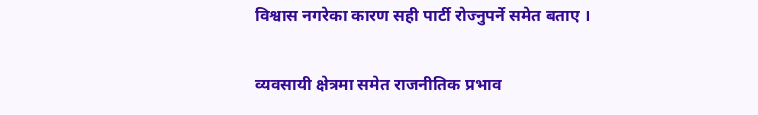विश्वास नगरेका कारण सही पार्टी रोज्नुपर्ने समेत बताए ।

व्यवसायी क्षेत्रमा समेत राजनीतिक प्रभाव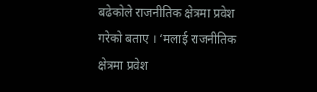बढेकोले राजनीतिक क्षेत्रमा प्रवेश गरेको बताए । ‘मलाई राजनीतिक क्षेत्रमा प्रवेश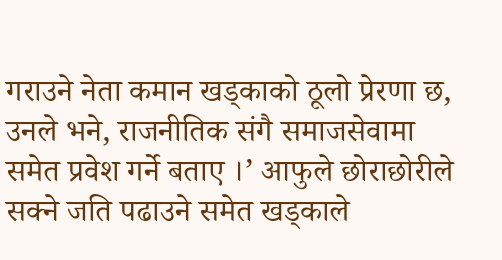गराउने नेता कमान खड्काको ठूलो प्रेरणा छ, उनले भने, राजनीतिक संगै समाजसेवामा समेत प्रवेश गर्ने बताए ।’ आफुले छोराछोरीले सक्ने जति पढाउने समेत खड्काले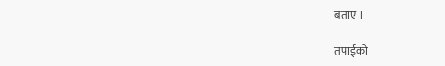बताए ।

तपाईको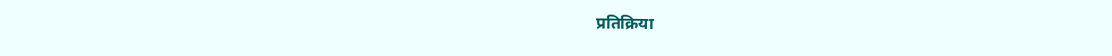प्रतिक्रिया